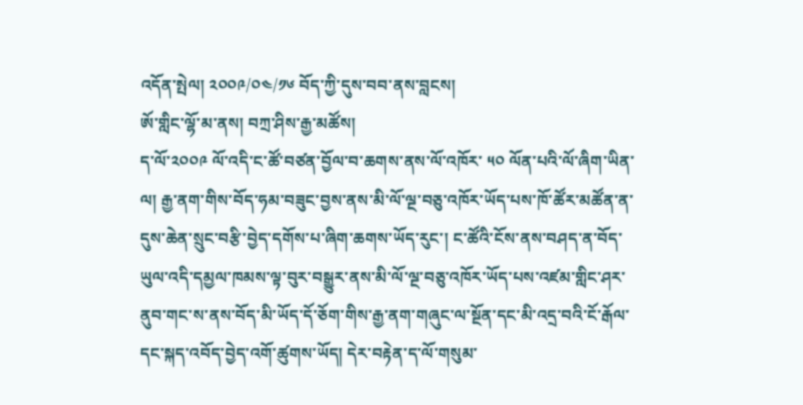འདོན་སྤེལ། ༢༠༠༩/༠༤/༡༦ བོད་ཀྱི་དུས་བབ་ནས་བླངས།
ཨོ་གླིང་ལྷོ་མ་ནས། བཀྲ་ཤིས་རྒྱ་མཚོས།
ད་ལོ་༢༠༠༩ ལོ་འདི་ང་ཚོ་བཙན་བྱོལ་བ་ཆགས་ནས་ལོ་འཁོར་ ༥༠ ལོན་པའི་ལོ་ཞིག་ཡིན་ལ། རྒྱ་ནག་གིས་བོད་ཧམ་བཟུང་བྱས་ནས་མི་ལོ་ལྔ་བཅུ་འཁོར་ཡོད་པས་ཁོ་ཚོར་མཚོན་ན་དུས་ཆེན་སྲུང་བརྩི་བྱེད་དགོས་པ་ཞིག་ཆགས་ཡོད་རུང་། ང་ཚོའི་ངོས་ནས་བཤད་ན་བོད་ཡུལ་འདི་དམྱལ་ཁམས་ལྟ་བུར་བསྒྱུར་ནས་མི་ལོ་ལྔ་བཅུ་འཁོར་ཡོད་པས་འཛམ་གླིང་ཤར་ནུབ་གང་ས་ནས་བོད་མི་ཡོད་དོ་ཅོག་གིས་རྒྱ་ནག་གཞུང་ལ་སྔོན་དང་མི་འདྲ་བའི་ངོ་རྒོལ་དང་སྐད་འབོད་བྱེད་འགོ་ཚུགས་ཡོད། དེར་བརྟེན་ད་ལོ་གསུམ་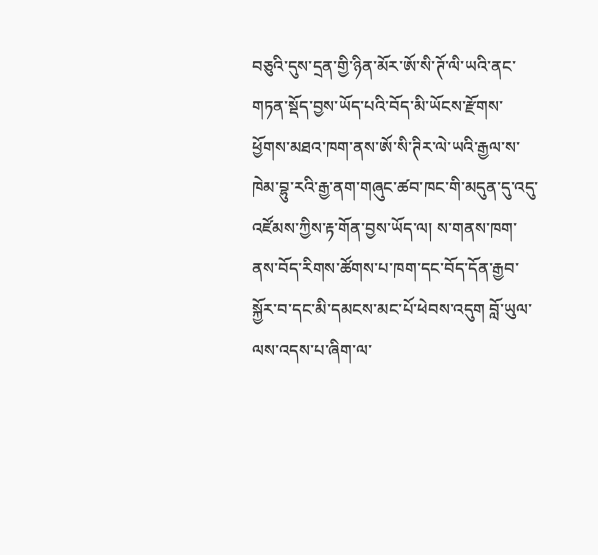བཅུའི་དུས་དྲན་གྱི་ཉིན་མོར་ཨོ་སི་ཊོ་ལི་ཡའི་ནང་གཏན་སྡོད་བྱས་ཡོད་པའི་བོད་མི་ཡོངས་རྫོགས་ཕྱོགས་མཐའ་ཁག་ནས་ཨོ་སི་ཊིར་ལེ་ཡའི་རྒྱལ་ས་ ཁེམ་བྷུ་རའི་རྒྱ་ནག་གཞུང་ཚབ་ཁང་གི་མདུན་དུ་འདུ་འཛོམས་ཀྱིས་རྟ་གོན་བྱས་ཡོད་ལ། ས་གནས་ཁག་ནས་བོད་རིགས་ཚོགས་པ་ཁག་དང་བོད་དོན་རྒྱབ་སྐྱོར་བ་དང་མི་དམངས་མང་པོ་ཕེབས་འདུག བློ་ཡུལ་ལས་འདས་པ་ཞིག་ལ་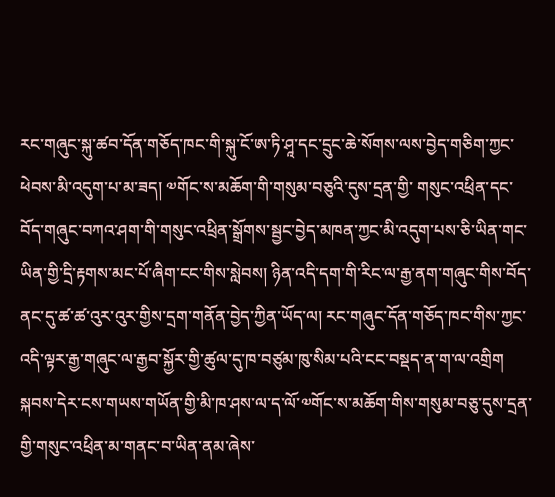རང་གཞུང་སྐུ་ཚབ་དོན་གཅོད་ཁང་གི་སྐུ་ངོ་ཨ་ཏི་ཤཱ་དང་དྲུང་ཆེ་སོགས་ལས་བྱེད་གཅིག་ཀྱང་ཕེབས་མི་འདུག་པ་མ་ཟད། ༧གོང་ས་མཆོག་གི་གསུམ་བཅུའི་དུས་དྲན་གྱི་ གསུང་འཕྲིན་དང་བོད་གཞུང་བཀའ་ཤག་གི་གསུང་འཕྲིན་སྒྲོགས་སྦྱང་བྱེད་མཁན་ཀྱང་མི་འདུག་པས་ཅི་ཡིན་གང་ཡིན་གྱི་དྲི་རྟགས་མང་པོ་ཞིག་ངང་གིས་སླེབས། ཉིན་འདི་དག་གི་རིང་ལ་རྒྱ་ནག་གཞུང་གིས་བོད་ནང་དུ་ཚ་ཚ་འུར་འུར་གྱིས་དྲག་གནོན་བྱེད་ཀྱིན་ཡོད་ལ། རང་གཞུང་དོན་གཅོད་ཁང་གིས་ཀྱང་འདི་ལྟར་རྒྱ་གཞུང་ལ་རྒྱབ་སྐྱོར་གྱི་ཚུལ་དུ་ཁ་བཙུམ་ཁུ་སིམ་པའི་ངང་བསྡད་ན་ག་ལ་འགྲིག སྐབས་དེར་ངས་གཡས་གཡོན་གྱི་མི་ཁ་ཤས་ལ་ད་ལོ་༧གོང་ས་མཆོག་གིས་གསུམ་བཅུ་དུས་དྲན་གྱི་གསུང་འཕྲིན་མ་གནང་བ་ཡིན་ནམ་ཞེས་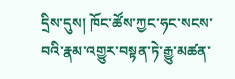དྲིས་དུས། ཁོང་ཚོས་ཀྱང་ཧང་སངས་བའི་རྣམ་འགྱུར་བསྟན་ཏེ་རྒྱུ་མཚན་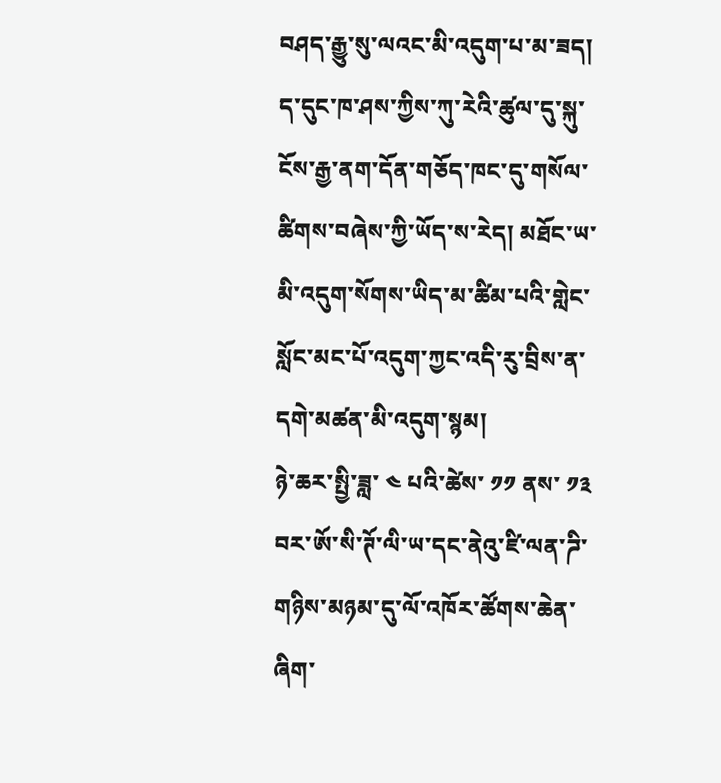བཤད་རྒྱུ་སུ་ལའང་མི་འདུག་པ་མ་ཟད། ད་དུང་ཁ་ཤས་ཀྱིས་ཀུ་རེའི་ཚུལ་དུ་སྐུ་ངོས་རྒྱ་ནག་དོན་གཅོད་ཁང་དུ་གསོལ་ཚིགས་བཞེས་ཀྱི་ཡོད་ས་རེད། མཐོང་ཡ་མི་འདུག་སོགས་ཡིད་མ་ཚིམ་པའི་གླེང་སློང་མང་པོ་འདུག་ཀྱང་འདི་རུ་བྲིས་ན་དགེ་མཚན་མི་འདུག་སྙམ།
ཉེ་ཆར་སྤྱི་ཟླ་ ༤ པའི་ཚེས་ ༡༡ ནས་ ༡༣ བར་ཨོ་སི་ཊོ་ལི་ཡ་དང་ནེའུ་ཛི་ལན་ཌི་གཉིས་མཉམ་དུ་ལོ་འཁོར་ཚོགས་ཆེན་ཞིག་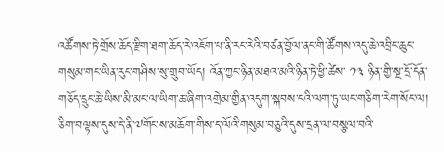འཚོགས་ཏེ་གྲོས་ཆོད་རྫིག་ཐག་ཆོད་རེ་འཇོག་པ་ནི་རང་རེའི་བཙན་བྱོལ་ནང་གི་ཚོགས་འདུ་ཆེ་འབྲིང་ཆུང་གསུམ་གང་ཡིན་རུང་གཤིས་སུ་གྲུབ་ཡོད། འོན་ཀྱང་ཉིན་མཐའ་མའི་ཉིན་ཏེ་ཕྱི་ཚེས་ ༡༣ ཉིན་གྱི་སྔ་དྲོ་དོན་གཅོད་དྲུང་ཆེ་ཡིས་མི་མང་ལ་ཡིག་ཆ་ཞིག་འགྲེམ་གྱིན་འདུག་སྐབས་ངའི་ལག་ཏུ་ཡང་གཅིག་རེག་སོང་ལ། ཅིག་བལྟས་དུས་དེ་ནི་༧གོང་ས་མཆོག་གིས་ད་ལོའི་གསུམ་བཅུའི་དུས་དྲན་ལ་བསྩལ་བའི་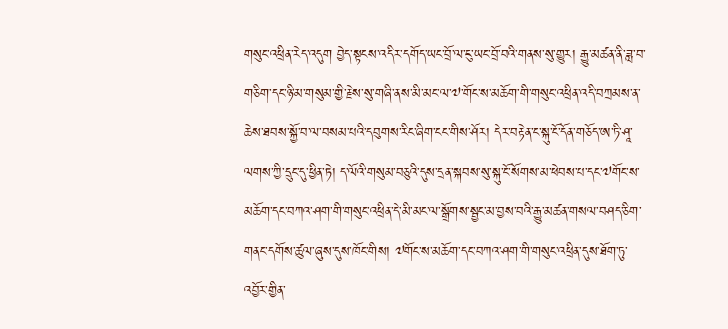གསུང་འཕྲིན་རེད་འདུག བྱེད་སྟངས་འདིར་དགོད་ཡང་བྲོ་ལ་ངུ་ཡང་བྲོ་བའི་གནས་སུ་གྱུར། རྒྱུ་མཚན་ནི་ཟླ་བ་གཅིག་དང་ཉི་མ་གསུམ་གྱི་རྗེས་སུ་གཞི་ནས་མི་མང་ལ་༧་གོང་ས་མཆོག་གི་གསུང་འཕྲིན་འདི་བཀྲམས་ན་ཆེས་ཐབས་སྐྱོ་བ་ལ་བསམ་པའི་དབུགས་རིང་ཞིག་ངང་གིས་ཤོར། དེར་བརྟེན་ང་སྐུ་ངོ་དོན་གཅོད་ཨ་ཏི་ཤཱ་ལགས་ཀྱི་དྲུང་དུ་ཕྱིན་ཏེ། ད་ལོའི་གསུམ་བཅུའི་དུས་དྲན་སྐབས་སུ་སྐུ་ངོ་སོགས་མ་ཕེབས་པ་དང་༧གོང་ས་མཆོག་དང་བཀའ་ཤག་གི་གསུང་འཕྲིན་དེ་མི་མང་ལ་སྒྲོགས་སྦྱང་མ་བྱས་བའི་རྒྱུ་མཚན་གསལ་བཤད་ཅིག་གནང་དགོས་ཚུལ་ཞུས་དུས་ཁོང་གིས། ༧གོང་ས་མཆོག་དང་བཀའ་ཤག་གི་གསུང་འཕྲིན་དུས་ཐོག་ཏུ་འབྱོར་གྱིན་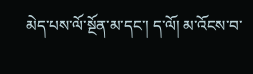མེད་པས་ལོ་སྔོན་མ་དང་། ད་ལོ། མ་འོངས་བ་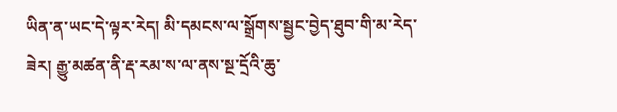ཡིན་ན་ཡང་དེ་ལྟར་རེད། མི་དམངས་ལ་སྒྲོགས་སྦྱང་བྱེད་ཐུབ་གི་མ་རེད་ཟེར། རྒྱུ་མཚན་ནི་རྡ་རམ་ས་ལ་ནས་སྔ་དྲོའི་ཆུ་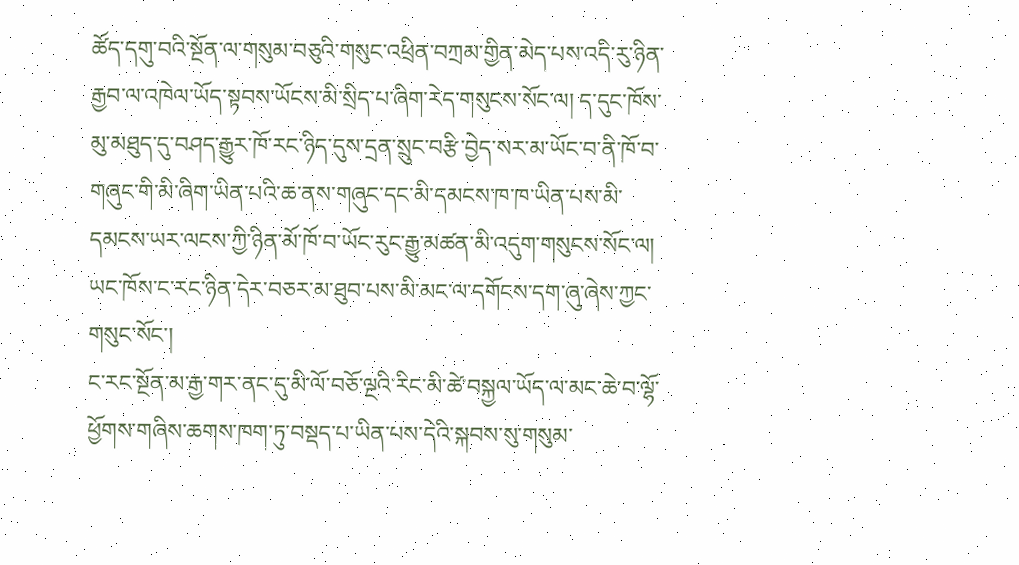ཚོད་དགུ་བའི་སྔོན་ལ་གསུམ་བཅུའི་གསུང་འཕྲིན་བཀྲམ་གྱིན་མེད་པས་འདི་རུ་ཉིན་རྒྱབ་ལ་འཁེལ་ཡོད་སྟབས་ཡོངས་མི་སྲིད་པ་ཞིག་རེད་གསུངས་སོང་ལ། ད་དུང་ཁོས་མུ་མཐུད་དུ་བཤད་རྒྱུར་ཁོ་རང་ཉིད་དུས་དྲན་སྲུང་བརྩི་བྱེད་སར་མ་ཡོང་བ་ནི་ཁོ་བ་གཞུང་གི་མི་ཞིག་ཡིན་པའི་ཆ་ནས་གཞུང་དང་མི་དམངས་ཁ་ཁ་ཡིན་པས་མི་དམངས་ཡར་ལངས་ཀྱི་ཉིན་མོ་ཁོ་བ་ཡོང་རུང་རྒྱུ་མཚན་མི་འདུག་གསུངས་སོང་ལ། ཡང་ཁོས་ང་རང་ཉིན་དེར་བཅར་མ་ཐུབ་པས་མི་མང་ལ་དགོངས་དག་ཞུ་ཞེས་ཀྱང་གསུང་སོང་།
ང་རང་སྔོན་མ་རྒྱ་གར་ནང་དུ་མི་ལོ་བཅོ་ལྔའི་རིང་མི་ཚེ་བསྐྱལ་ཡོད་ལ་མང་ཆེ་བ་ལྷོ་ཕྱོགས་གཞིས་ཆགས་ཁག་ཏུ་བསྡད་པ་ཡིན་པས་དེའི་སྐབས་སུ་གསུམ་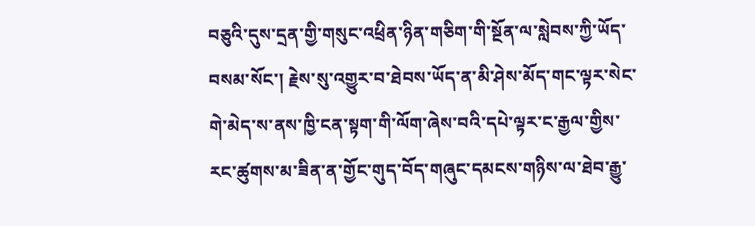བཅུའི་དུས་དྲན་གྱི་གསུང་འཕྲིན་ཉིན་གཅིག་གི་སྔོན་ལ་སླེབས་ཀྱི་ཡོད་བསམ་སོང་། རྗེས་སུ་འགྱུར་བ་ཐེབས་ཡོད་ན་མི་ཤེས་མོད་གང་ལྟར་སེང་གེ་མེད་ས་ནས་ཁྱི་ངན་སྟག་གི་ལོག་ཞེས་བའི་དཔེ་ལྟར་ང་རྒྱལ་གྱིས་རང་ཚུགས་མ་ཟིན་ན་གྱོང་གུད་བོད་གཞུང་དམངས་གཉིས་ལ་ཐེབ་རྒྱུ་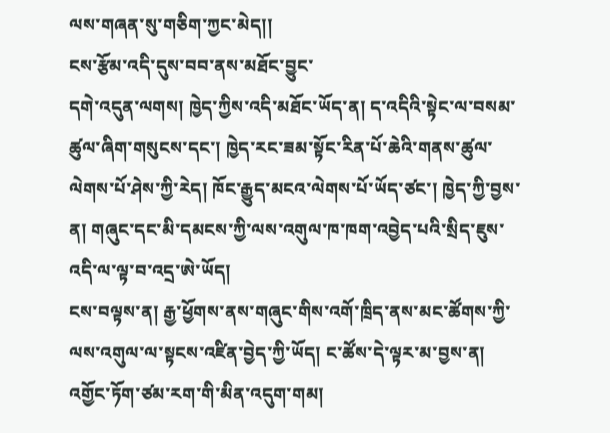ལས་གཞན་སུ་གཅིག་ཀྱང་མེད།།
ངས་རྩོམ་འདི་དུས་བབ་ནས་མཐོང་བྱུང་
དགེ་འདུན་ལགས། ཁྱེད་ཀྱིས་འདི་མཐོང་ཡོད་ན། ད་འདིའི་སྟེང་ལ་བསམ་ཚུལ་ཞིག་གསུངས་དང་། ཁྱེད་རང་ཟམ་སྟོང་རིན་པོ་ཆེའི་གནས་ཚུལ་ལེགས་པོ་ཤེས་ཀྱི་རེད། ཁོང་རྒྱུད་མངའ་ལེགས་པོ་ཡོད་ཙང་། ཁྱེད་ཀྱི་བྱས་ན། གཞུང་དང་མི་དམངས་ཀྱི་ལས་འགུལ་ཁ་ཁག་འབྱེད་པའི་སྲིད་ཇུས་འདི་ལ་ལྟ་བ་འདྲ་ཨེ་ཡོད།
ངས་བལྟས་ན། རྒྱ་ཕྱོགས་ནས་གཞུང་གིས་འགོ་ཁྲིད་ནས་མང་ཚོགས་ཀྱི་ལས་འགུལ་ལ་སྟངས་འཛིན་བྱེད་ཀྱི་ཡོད། ང་ཚོས་དེ་ལྟར་མ་བྱས་ན། འགྱོང་ཏོག་ཙམ་རག་གི་མིན་འདུག་གམ།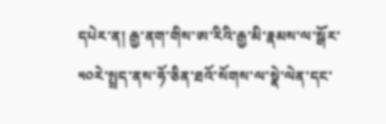དཔེར་ན། རྒྱ་ནག་གིས་ཨ་རིའི་རྒྱ་མི་རྣམས་ལ་སྒོར་༥༠རེ་སྤྲད་ནས་ཧོ་ཅིན་ཐའོ་སོགས་ལ་སྣེ་ལེན་དང་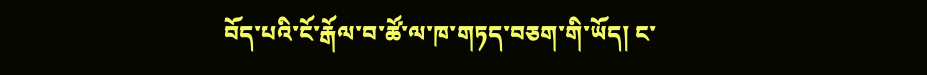བོད་པའི་ངོ་རྒོལ་བ་ཚོ་ལ་ཁ་གཏད་བཅག་གི་ཡོད། ང་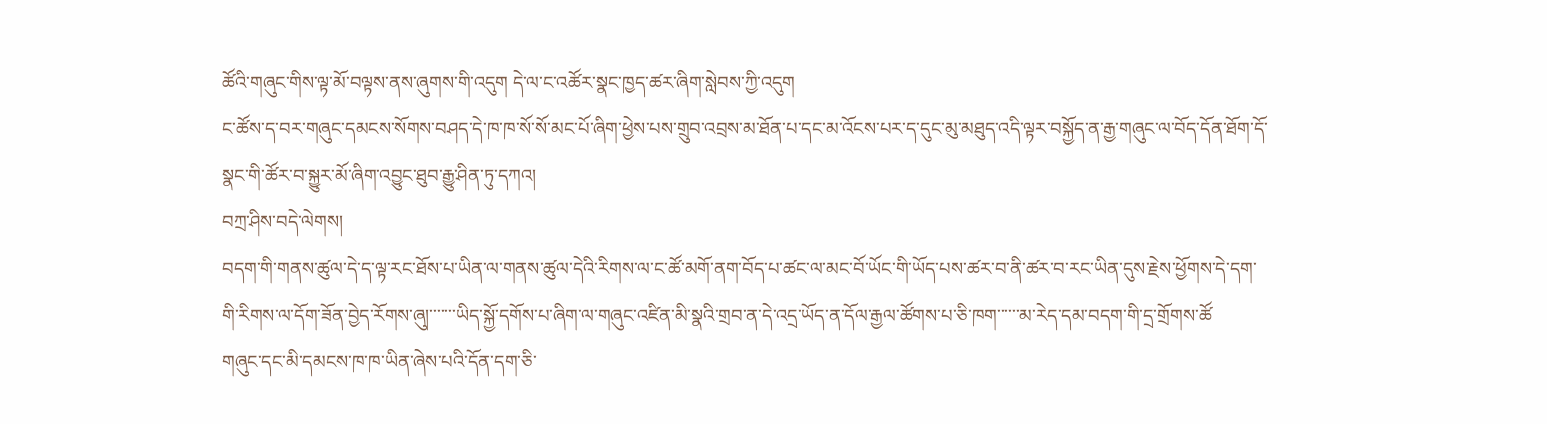ཚོའི་གཞུང་གིས་ལྟ་མོ་བལྟས་ནས་ཞུགས་གི་འདུག དེ་ལ་ང་འཚོར་སྣང་ཁྱད་ཚར་ཞིག་སླེབས་ཀྱི་འདུག
ང་ཚོས་ད་བར་གཞུང་དམངས་སོགས་བཤད་དེ་ཁ་ཁ་སོ་སོ་མང་པོ་ཞིག་ཕྱེས་པས་གྲུབ་འབྲས་མ་ཐོན་པ་དང་མ་འོངས་པར་ད་དུང་མུ་མཐུད་འདི་ལྟར་བསྐྱོད་ན་རྒྱ་གཞུང་ལ་བོད་དོན་ཐོག་དོ་སྣང་གི་ཚོར་བ་སྐྱུར་མོ་ཞིག་འབྱུང་ཐུབ་རྒྱུ་ཤིན་ཏུ་དཀའ།
བཀྲ་ཤིས་བདེ་ལེགས།
བདག་གི་གནས་ཚུལ་དེ་ད་ལྟ་རང་ཐོས་པ་ཡིན་ལ་གནས་ཚུལ་དེའི་རིགས་ལ་ང་ཚོ་མགོ་ནག་བོད་པ་ཚང་ལ་མང་བོ་ཡོང་གི་ཡོད་པས་ཚར་བ་ནི་ཚར་བ་རང་ཡིན་དུས་རྗེས་ཕྱོགས་དེ་དག་གི་རིགས་ལ་དོག་ཟོན་བྱེད་རོགས་ཞུ།་་་་་་་ཡིད་སྐྱོ་དགོས་པ་ཞིག་ལ་གཞུང་འཛིན་མི་སྣའི་གྲབ་ན་དེ་འདྲ་ཡོད་ན་དོལ་རྒྱལ་ཚོགས་པ་ཅི་ཁག་་་་་་མ་རེད་དམ་བདག་གི་དྲ་གྲོགས་ཚོ
གཞུང་དང་མི་དམངས་ཁ་ཁ་ཡིན་ཞེས་པའི་དོན་དག་ཅི་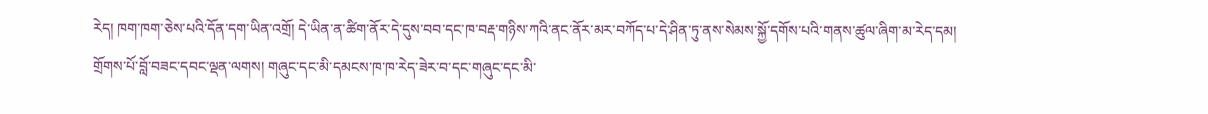རེད། ཁག་ཁག་ཅེས་པའི་དོན་དག་ཡིན་འགྲོ། དེ་ཡིན་ན་ཚིག་ནོར་དེ་དུས་བབ་དང་ཁ་བརྡ་གཉིས་ཀའི་ནང་ནོར་མར་བཀོད་པ་དེ་ཤིན་ཏུ་ནས་སེམས་སྐྱོ་དགོས་པའི་གནས་ཚུལ་ཞིག་མ་རེད་དམ།
གྲོགས་པོ་བློ་བཟང་དབང་ལྡན་ལགས། གཞུང་དང་མི་དམངས་ཁ་ཁ་རེད་ཟེར་བ་དང་གཞུང་དང་མི་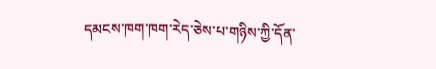དམངས་ཁག་ཁག་རེད་ཅེས་པ་གཉིས་ཀྱི་དོན་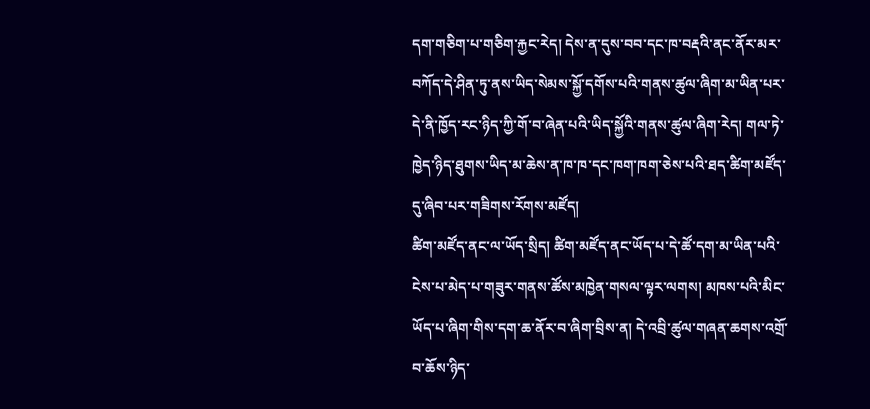དག་གཅིག་པ་གཅིག་རྐྱང་རེད། དེས་ན་དུས་བབ་དང་ཁ་བརྡའི་ནང་ནོར་མར་བཀོད་དེ་ཤིན་ཏུ་ནས་ཡིད་སེམས་སྐྱོ་དགོས་པའི་གནས་ཚུལ་ཞིག་མ་ཡིན་པར་དེ་ནི་ཁྱོད་རང་ཉིད་ཀྱི་གོ་བ་ཞེན་པའི་ཡིད་སྐྱོའི་གནས་ཚུལ་ཞིག་རེད། གལ་ཏེ་ཁྱེད་ཉིད་ཐུགས་ཡིད་མ་ཆེས་ན་ཁ་ཁ་དང་ཁག་ཁག་ཅེས་པའི་ཐད་ཚིག་མཛོད་དུ་ཞིབ་པར་གཟིགས་རོགས་མཛོད།
ཚིག་མཛོད་ནང་ལ་ཡོད་སྲིད། ཚིག་མཛོད་ནང་ཡོད་པ་དེ་ཚོ་དག་མ་ཡིན་པའི་ངེས་པ་མེད་པ་གཟུར་གནས་ཚོས་མཁྱེན་གསལ་ལྟར་ལགས། མཁས་པའི་མིང་ཡོད་པ་ཞིག་གིས་དག་ཆ་ནོར་བ་ཞིག་བྲིས་ན། དེ་འབྲི་ཚུལ་གཞན་ཆགས་འགྲོ་བ་ཆོས་ཉིད་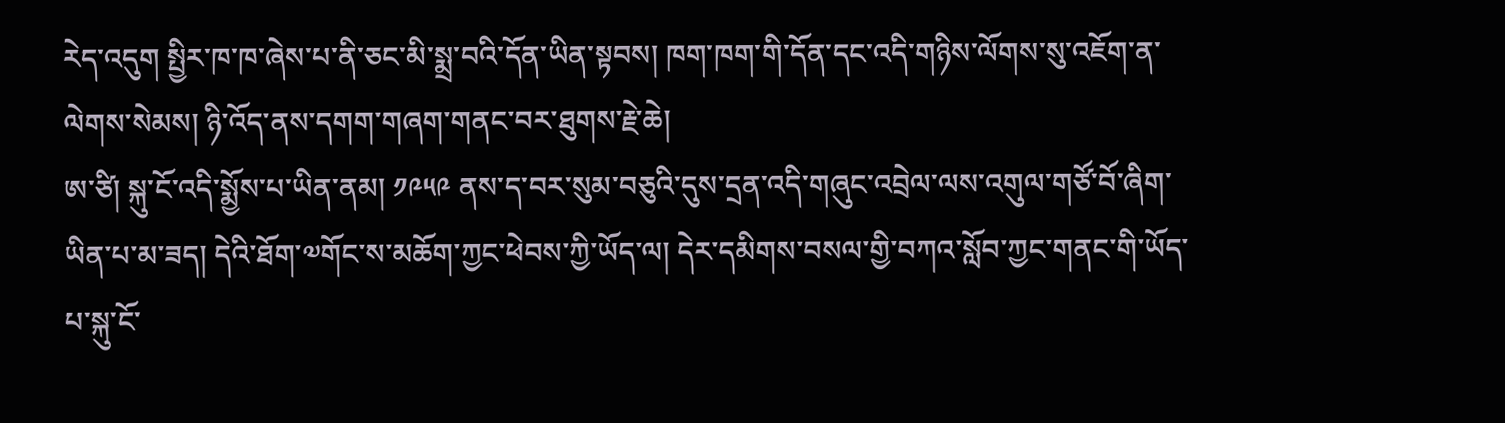རེད་འདུག སྤྱིར་ཁ་ཁ་ཞེས་པ་ནི་ཅང་མི་སྨྲ་བའི་དོན་ཡིན་སྟབས། ཁག་ཁག་གི་དོན་དང་འདི་གཉིས་ལོགས་སུ་འཇོག་ན་ལེགས་སེམས། ཉི་འོད་ནས་དགག་གཞག་གནང་བར་ཐུགས་རྗེ་ཆེ།
ཨ་ཙི། སྐུ་ངོ་འདི་སྨྱོས་པ་ཡིན་ནམ། ༡༩༥༩ ནས་ད་བར་སུམ་བཅུའི་དུས་དྲན་འདི་གཞུང་འབྲེལ་ལས་འགུལ་གཙོ་བོ་ཞིག་ཡིན་པ་མ་ཟད། དེའི་ཐོག་༧གོང་ས་མཆོག་ཀྱང་ཕེབས་ཀྱི་ཡོད་ལ། དེར་དམིགས་བསལ་གྱི་བཀའ་སློབ་ཀྱང་གནང་གི་ཡོད་པ་སྐུ་ངོ་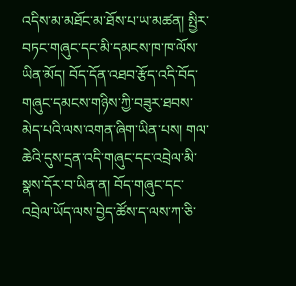འདིས་མ་མཐོང་མ་ཐོས་པ་ཡ་མཚན། སྤྱིར་བཏང་གཞུང་དང་མི་དམངས་ཁ་ཁ་ལོས་ཡིན་མོད། བོད་དོན་འཐབ་རྩོད་འདི་བོད་གཞུང་དམངས་གཉིས་ཀྱི་བཟུར་ཐབས་མེད་པའི་ལས་འགན་ཞིག་ཡིན་པས། གལ་ཆེའི་དུས་དྲན་འདི་གཞུང་དང་འབྲེལ་མི་སྣས་དོར་བ་ཡིན་ན། བོད་གཞུང་དང་འབྲེལ་ཡོད་ལས་བྱེད་ཚོས་ད་ལས་ཀ་ཅི་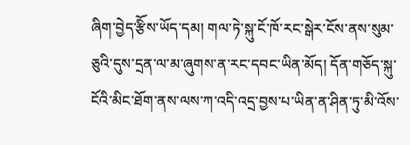ཞིག་བྱེད་རྩིོས་ཡོད་དམ། གལ་ཏེ་སྐུ་ངོ་ཁོ་རང་སྒེར་ངོས་ནས་སུམ་ཅུའི་དུས་དྲན་ལ་མ་ཞུགས་ན་རང་དབང་ཡིན་མོད། དོན་གཅོད་སྐུ་ངོའི་མིང་ཐོག་ནས་ལས་ཀ་འདི་འདྲ་བྱས་པ་ཡིན་ན་ཤིན་ཏུ་མི་འོས་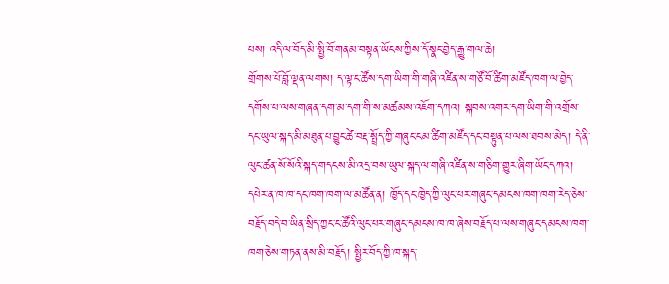པས། འདི་ལ་བོད་མི་སྤྱི་བོ་གནམ་བསྟན་ཡོངས་ཀྱིས་དོ་སྣང་བྱེད་རྒྱུ་གལ་ཆེ།
གྲོགས་པོ་བློ་ལྡན་ལགས། ད་ལྟ་ང་ཚོས་དག་ཡིག་གི་གཞི་འཛིན་ས་གཙོ་བོ་ཚིག་མཛོད་ཁག་ལ་བྱེད་དགོས་པ་ལས་གཞན་དག་མ་དག་གི་ས་མཚམས་འཇོག་དཀའ། སྐབས་འགར་དག་ཡིག་གི་འགྲོས་དང་ཡུལ་སྐད་མི་མཐུན་པ་བྱུང་ཚེ་བརྡ་སྤྲོད་ཀྱི་གཞུང་ངམ་ཚིག་མཛོད་དང་བསྟུན་པ་ལས་ཐབས་མེད། དེ་ནི་ལུང་ཚན་སོ་སོའི་སྐད་གདངས་མི་འདྲ་བས་ཡུལ་སྐད་ལ་གཞི་འཛིན་ས་གཅིག་གྱུར་ཞིག་ཡོང་དཀའ། དཔེར་ན་ཁ་ཁ་དང་ཁག་ཁག་ལ་མཚོན་ན། ཁྱོད་དང་ཁྱེད་ཀྱི་ལུང་པར་གཞུང་དམངས་ཁག་ཁག་རེད་ཅེས་བརྗོད་བདེ་བ་ཡིན་སྲིད་ཀྱང་ང་ཚོའི་ལུང་པར་གཞུང་དམངས་ཁ་ཁ་ཞེས་བརྗོད་པ་ལས་གཞུང་དམངས་ཁག་ཁག་ཅེས་གཏན་ནས་མི་བརྗོད། སྤྱིར་བོད་ཀྱི་ཁ་སྐད་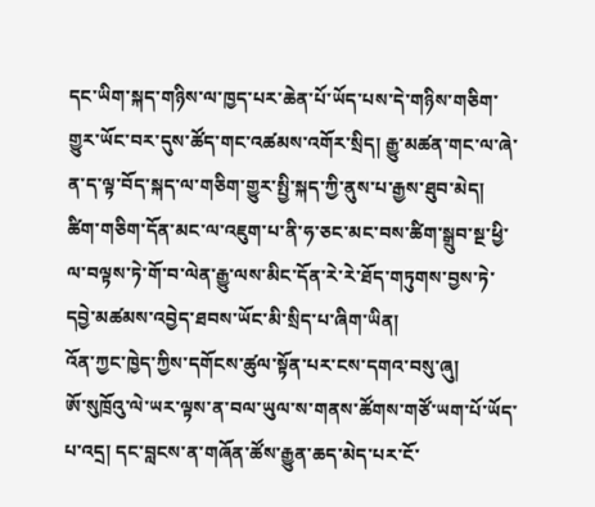དང་ཡིག་སྐད་གཉིས་ལ་ཁྱད་པར་ཆེན་པོ་ཡོད་པས་དེ་གཉིས་གཅིག་གྱུར་ཡོང་བར་དུས་ཚོད་གང་འཚམས་འགོར་སྲིད། རྒྱུ་མཚན་གང་ལ་ཞེ་ན་ད་ལྟ་བོད་སྐད་ལ་གཅིག་གྱུར་སྤྱི་སྐད་ཀྱི་ནུས་པ་རྒྱས་ཐུབ་མེད།
ཚིག་གཅིག་དོན་མང་ལ་འཇུག་པ་ནི་ཧ་ཅང་མང་བས་ཚིག་སྒྲུབ་སྔ་ཕྱི་ལ་བལྟས་ཏེ་གོ་བ་ལེན་རྒྱུ་ལས་མིང་དོན་རེ་རེ་ཐོད་གཏུགས་བྱས་ཏེ་དབྱེ་མཚམས་འབྱེད་ཐབས་ཡོང་མི་སྲིད་པ་ཞིག་ཡིན།
འོན་ཀྱང་ཁྱེད་ཀྱིས་དགོངས་ཚུལ་སྟོན་པར་ངས་དགའ་བསུ་ཞུ།
ཨོ་སུཁྲོའུ་ལེ་ཡར་ལྟས་ན་བལ་ཡུལ་ས་གནས་ཚོགས་གཙོ་ཡག་པོ་ཡོད་པ་འདྲ། དང་བླངས་ན་གཞོན་ཚོས་རྒྱུན་ཆད་མེད་པར་ངོ་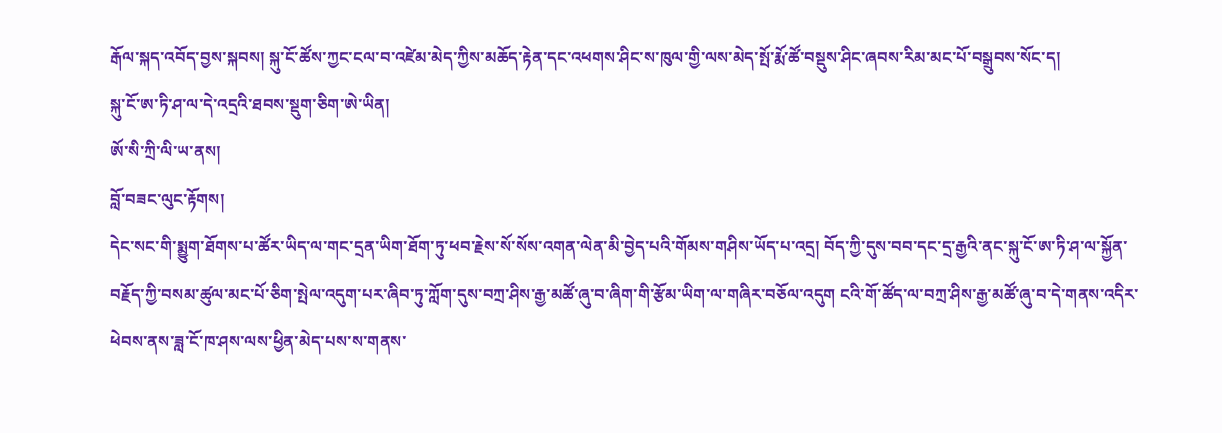རྒོལ་སྐད་འབོད་བྱས་སྐབས། སྐུ་ངོ་ཚོས་ཀྱང་ངལ་བ་འཛེམ་མེད་ཀྱིས་མཆོད་རྟེན་དང་འཕགས་ཤིང་ས་ཁུལ་གྱི་ལས་མེད་སྤོ་རྨོ་ཚོ་བསྡུས་ཤིང་ཞབས་རིམ་མང་པོ་བསྒྲུབས་སོང་ད།
སྐུ་ངོ་ཨ་ཏི་ཤ་ལ་དེ་འདྲའི་ཐབས་སྡུག་ཅིག་ཨེ་ཡིན།
ཨོ་སི་ཀྲི་ལི་ཡ་ནས།
བློ་བཟང་ལུང་རྟོགས།
དེང་སང་གི་སྨྱུག་ཐོགས་པ་ཚོར་ཡིད་ལ་གང་དྲན་ཡིག་ཐོག་ཏུ་ཕབ་རྗེས་སོ་སོས་འགན་ལེན་མི་བྱེད་པའི་གོམས་གཤིས་ཡོད་པ་འདྲ། བོད་ཀྱི་དུས་བབ་དང་དྲ་རྒྱའི་ནང་སྐུ་ངོ་ཨ་ཏི་ཤ་ལ་སྐྱོན་བརྗོད་ཀྱི་བསམ་ཚུལ་མང་པོ་ཅིག་སྤེལ་འདུག་པར་ཞིབ་ཏུ་ཀློག་དུས་བཀྲ་ཤིས་རྒྱ་མཚོ་ཞུ་བ་ཞིག་གི་རྩོམ་ཡིག་ལ་གཞིར་བཅོལ་འདུག ངའི་གོ་ཚོད་ལ་བཀྲ་ཤིས་རྒྱ་མཚོ་ཞུ་བ་དེ་གནས་འདིར་ཕེབས་ནས་ཟླ་ངོ་ཁ་ཤས་ལས་ཕྱིན་མེད་པས་ས་གནས་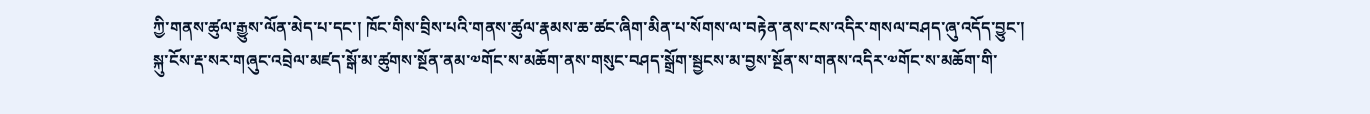ཀྱི་གནས་ཚུལ་རྒྱུས་ལོན་མེད་པ་དང་། ཁོང་གིས་བྲིས་པའི་གནས་ཚུལ་རྣམས་ཆ་ཚང་ཞིག་མིན་པ་སོགས་ལ་བརྟེན་ནས་ངས་འདིར་གསལ་བཤད་ཞུ་འདོད་བྱུང་།
སྐུ་ངོས་རྡ་སར་གཞུང་འབྲེལ་མཛད་སྒོ་མ་ཚུགས་སྔོན་ནམ་༧གོང་ས་མཆོག་ནས་གསུང་བཤད་སྒྲོག་སྦྱངས་མ་བྱས་སྔོན་ས་གནས་འདིར་༧གོང་ས་མཆོག་གི་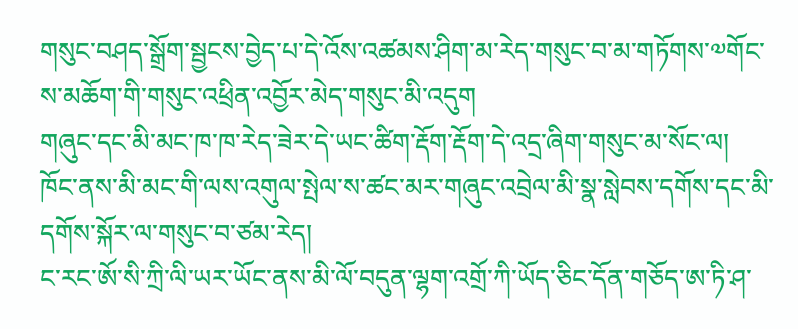གསུང་བཤད་སྒྲོག་སྦྱངས་བྱེད་པ་དེ་འོས་འཚམས་ཤིག་མ་རེད་གསུང་བ་མ་གཏོགས་༧གོང་ས་མཆོག་གི་གསུང་འཕྲིན་འབྱོར་མེད་གསུང་མི་འདུག
གཞུང་དང་མི་མང་ཁ་ཁ་རེད་ཟེར་དེ་ཡང་ཚིག་རྡོག་རྡོག་དེ་འདྲ་ཞིག་གསུང་མ་སོང་ལ། ཁོང་ནས་མི་མང་གི་ལས་འགུལ་སྤེལ་ས་ཚང་མར་གཞུང་འབྲེལ་མི་སྣ་སླེབས་དགོས་དང་མི་དགོས་སྐོར་ལ་གསུང་བ་ཙམ་རེད།
ང་རང་ཨོ་སི་ཀྲི་ལི་ཡར་ཡོང་ནས་མི་ལོ་བདུན་ལྷག་འགྲོ་ཀི་ཡོད་ཅིང་དོན་གཅོད་ཨ་ཏི་ཤ་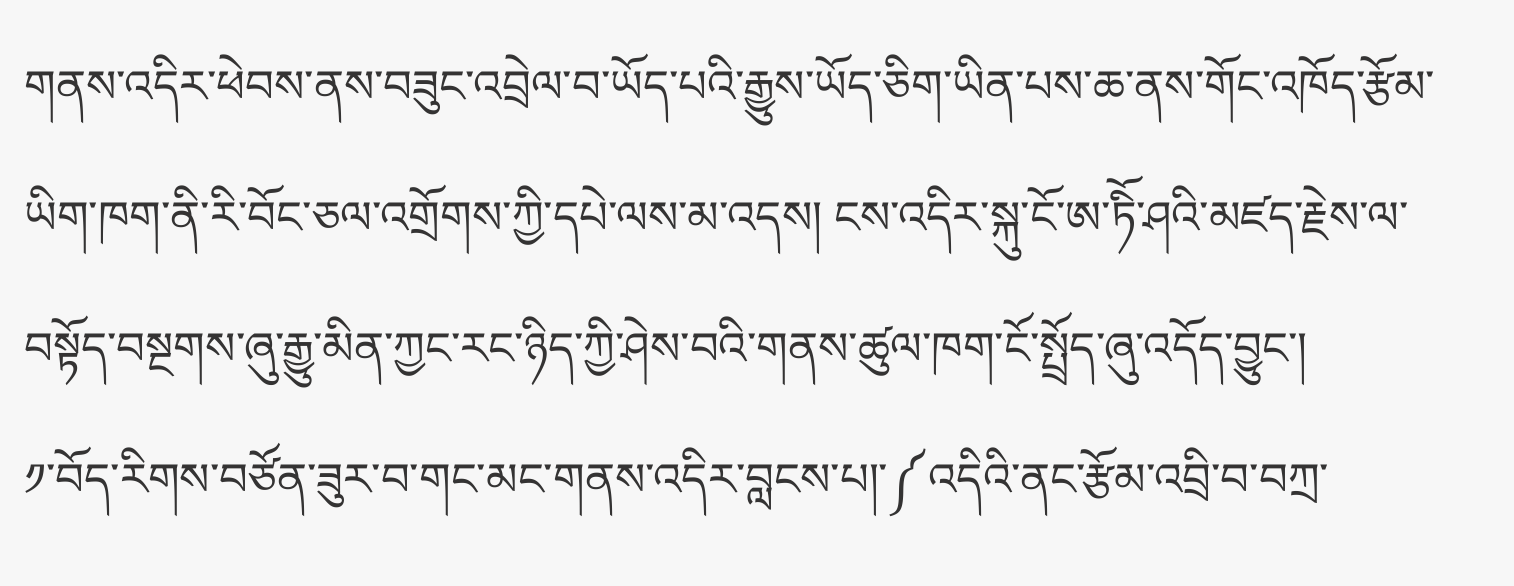གནས་འདིར་ཕེབས་ནས་བཟུང་འབྲེལ་བ་ཡོད་པའི་རྒྱུས་ཡོད་ཅིག་ཡིན་པས་ཆ་ནས་གོང་འཁོད་རྩོམ་ཡིག་ཁག་ནི་རི་བོང་ཅལ་འགྲོགས་ཀྱི་དཔེ་ལས་མ་འདས། ངས་འདིར་སྐུ་ངོ་ཨ་ཏིོ་ཤའི་མཛད་རྗེས་ལ་བསྟོད་བསྔགས་ཞུ་རྒྱུ་མིན་ཀྱང་རང་ཉིད་ཀྱི་ཤེས་བའི་གནས་ཚུལ་ཁག་ངོ་སྤྲོད་ཞུ་འདོད་བྱུང་།
༡་བོད་རིགས་བཙོན་ཟུར་བ་གང་མང་གནས་འདིར་བླངས་པ།་༼འདིའི་ནང་རྩོམ་འབྲི་བ་བཀྲ་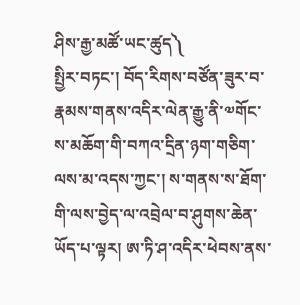ཤིས་རྒྱ་མཚོ་ཡང་ཚུད༽
སྤྱིར་བཏང་། བོད་རིགས་བཙོན་ཟུར་བ་རྣམས་གནས་འདིར་ལེན་རྒྱུ་ནི་༧གོང་ས་མཆོག་གི་བཀའ་དྲིན་ཉག་གཅིག་ལས་མ་འདས་ཀྱང་། ས་གནས་ས་ཐོག་གི་ལས་བྱེད་ལ་འབྲེལ་བ་ཤུགས་ཆེན་ཡོད་པ་ལྟར། ཨ་ཏི་ཤ་འདིར་ཕེབས་ནས་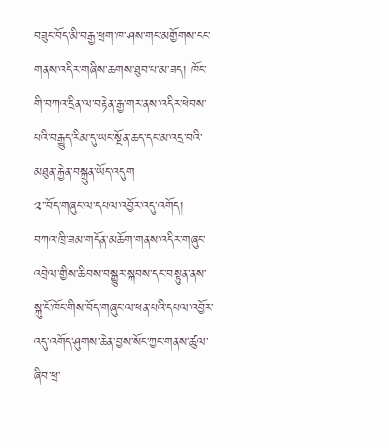བཟུང་བོད་མི་བརྒྱ་ཕྲག་ཁ་ཤས་གང་མགྱོགས་ངང་གནས་འདིར་གཞིས་ཆགས་ཐུབ་པ་མ་ཟད། ཁོང་གི་བཀའ་དྲིན་ལ་བརྟེན་རྒྱ་གར་ནས་འདིར་ཕེབས་པའི་བརྒྱུད་རིམ་དུ་ཡང་སྔོན་ཆད་དང་མ་འདྲ་བའི་མཐུན་རྐྱེན་བསྐྲུན་ཡོད་འདུག
༢་་བོད་གཞུང་ལ་དཔལ་འབྱོར་འདུ་འགོད།
བཀའ་ཁྲི་ཟམ་གདོན་མཆོག་གནས་འདིར་གཞུང་འབྲེལ་གྱིས་ཆིབས་བསྒྱུར་སྐབས་དང་བསྟུན་ནས་སྐུ་ངོ་ཁོང་གིས་བོད་གཞུང་ལ་ཕན་པའི་དཔལ་འབྱོར་འདུ་འགོད་ཤུགས་ཆེན་བྱས་སོང་ཀྱང་གནས་ཚུལ་ཞིབ་ཕྲ་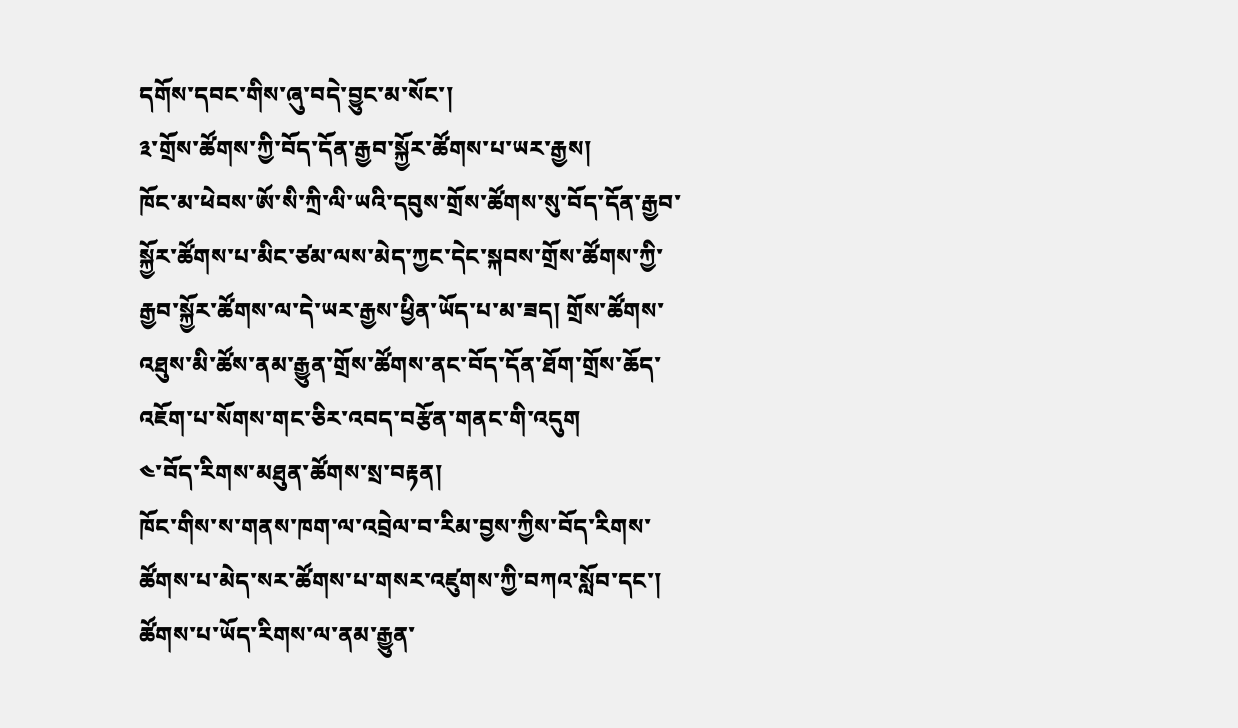དགོས་དབང་གིས་ཞུ་བདེ་བྱུང་མ་སོང་།
༣་གྲོས་ཚོགས་ཀྱི་བོད་དོན་རྒྱབ་སྐྱོར་ཚོགས་པ་ཡར་རྒྱས།
ཁོང་མ་ཕེབས་ཨོ་སི་ཀྲི་ལི་ཡའི་དབུས་གྲོས་ཚོགས་སུ་བོད་དོན་རྒྱབ་སྐྱོར་ཚོགས་པ་མིང་ཙམ་ལས་མེད་ཀྱང་དེང་སྐབས་གྲོས་ཚོགས་ཀྱི་རྒྱབ་སྐྱོར་ཚོགས་ལ་དེ་ཡར་རྒྱས་ཕྱིན་ཡོད་པ་མ་ཟད། གྲོས་ཚོགས་འཐུས་མི་ཚོས་ནམ་རྒྱུན་གྲོས་ཚོགས་ནང་བོད་དོན་ཐོག་གྲོས་ཆོད་འཇོག་པ་སོགས་གང་ཅིར་འབད་བརྩོན་གནང་གི་འདུག
༤་བོད་རིགས་མཐུན་ཚོགས་སྲ་བརྟན།
ཁོང་གིས་ས་གནས་ཁག་ལ་འབྲེལ་བ་རིམ་བྱས་ཀྱིས་བོད་རིགས་ཚོགས་པ་མེད་སར་ཚོགས་པ་གསར་འཛུགས་ཀྱི་བཀའ་སློབ་དང་། ཚོགས་པ་ཡོད་རིགས་ལ་ནམ་རྒྱུན་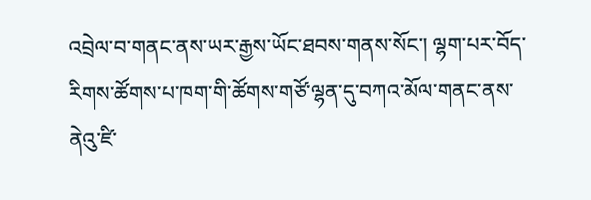འབྲེལ་བ་གནང་ནས་ཡར་རྒྱས་ཡོང་ཐབས་གནས་སོང་། ལྷག་པར་བོད་རིགས་ཚོགས་པ་ཁག་གི་ཚོགས་གཙོ་ལྷན་དུ་བཀའ་མོལ་གནང་ནས་ནེའུ་ཛི་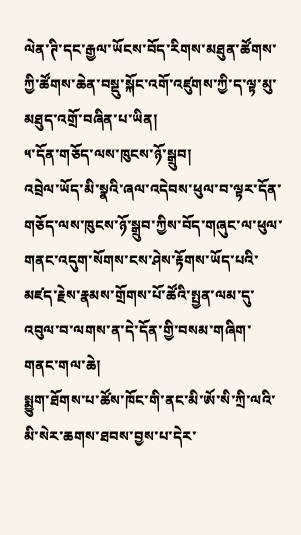ལེན་ཊི་དང་རྒྱལ་ཡོངས་བོད་རིགས་མཐུན་ཚོགས་ཀྱི་ཚོགས་ཆེན་བསྡུ་སྐོང་འགོ་འཛུགས་ཀྱི་ད་ལྟ་མུ་མཐུད་འགྲོ་བཞིན་པ་ཡིན།
༥་དོན་གཅོད་ལས་ཁུངས་ཉོ་སྒྲུབ།
འབྲེལ་ཡོད་མི་སྣའི་ཞལ་འདེབས་ཕུལ་བ་ལྟར་དོན་གཅོད་ལས་ཁུངས་ཉོ་སྒྲུབ་ཀྱིས་བོད་གཞུང་ལ་ཕུལ་གནང་འདུག་སོགས་ངས་ཤེས་རྟོགས་ཡོད་པའི་མཛད་རྗེས་རྣམས་གྲོགས་པོ་ཚོའི་སྤྱན་ལམ་དུ་འབུལ་བ་ལགས་ན་དེ་དོན་གྱི་བསམ་གཞིག་གནང་གལ་ཆེ།
སྨྱུག་ཐོགས་པ་ཚོས་ཁོང་གི་ནང་མི་ཨོ་སི་ཀྲི་ལའི་མི་སེར་ཆགས་ཐབས་བྱས་པ་དེར་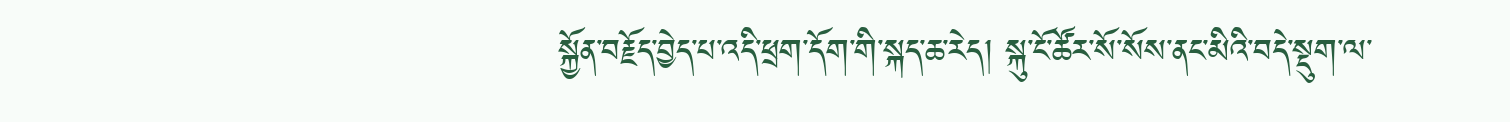སྐྱོན་བརྗོད་བྱེད་པ་འདི་ཕྲག་དོག་གི་སྐད་ཆ་རེད། སྐུ་ངོ་ཚོར་སོ་སོས་ནང་མིའི་བདེ་སྡུག་ལ་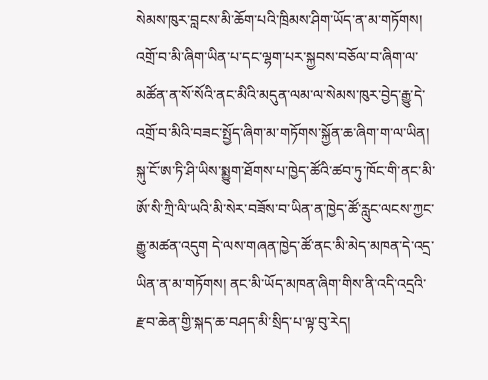སེམས་ཁུར་བླངས་མི་ཆོག་པའི་ཁྲིམས་ཤིག་ཡོད་ན་མ་གཏོགས། འགྲོ་བ་མི་ཞིག་ཡིན་པ་དང་ལྷག་པར་སྐྱབས་བཅོལ་བ་ཞིག་ལ་མཚོན་ན་སོ་སོའི་ནང་མིའི་མདུན་ལམ་ལ་སེམས་ཁུར་བྱེད་རྒྱུ་དེ་འགྲོ་བ་མིའི་བཟང་སྤྱོད་ཞིག་མ་གཏོགས་སྐྱོན་ཆ་ཞིག་ག་ལ་ཡིན། སྐུ་ངོ་ཨ་ཏི་ཤི་ཡིས་སྨྱུག་ཐོགས་པ་ཁྱེད་ཚོའི་ཚབ་ཏུ་ཁོང་གི་ནང་མི་ཨོ་སི་ཀྲི་ལི་ཡའི་མི་སེར་བཟོས་བ་ཡིན་ན་ཁྱེད་ཚོ་རླུང་ལངས་ཀྱང་རྒྱུ་མཚན་འདུག དེ་ལས་གཞན་ཁྱེད་ཚོ་ནང་མི་མེད་མཁན་དེ་འདྲ་ཡིན་ན་མ་གཏོགས། ནང་མི་ཡོད་མཁན་ཞིག་གིས་ནི་འདི་འདྲའི་རྫབ་ཆེན་གྱི་སྐད་ཆ་བཤད་མི་སྲིད་པ་ལྟ་བུ་རེད།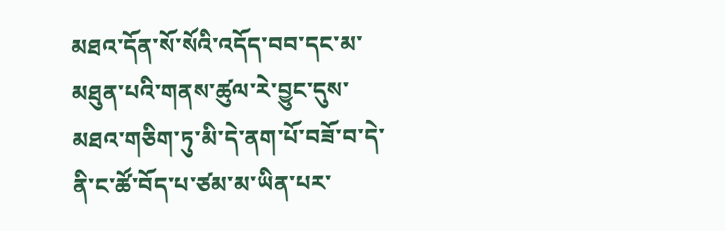མཐའ་དོན་སོ་སོའི་འདོད་བབ་དང་མ་མཐུན་པའི་གནས་ཚུལ་རེ་བྱུང་དུས་མཐའ་གཅིག་ཏུ་མི་དེ་ནག་པོ་བཟོ་བ་དེ་ནི་ང་ཚོ་བོད་པ་ཙམ་མ་ཡིན་པར་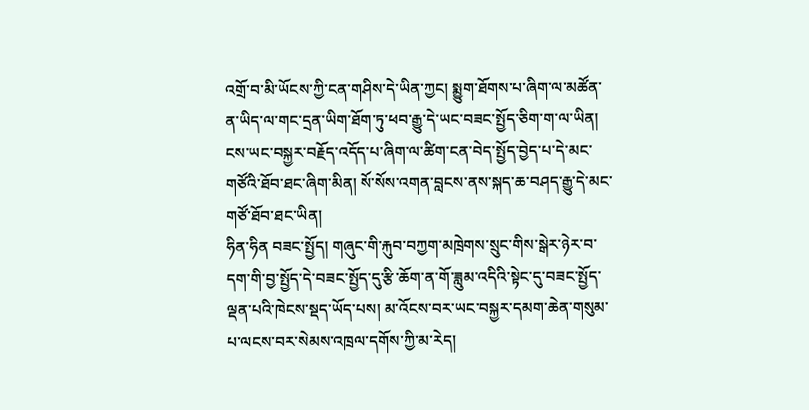འགྲོ་བ་མི་ཡོངས་ཀྱི་ངན་གཤིས་དེ་ཡིན་ཀྱང། སྨྱུག་ཐོགས་པ་ཞིག་ལ་མཚོན་ན་ཡིད་ལ་གང་དྲན་ཡིག་ཐོག་ཏུ་ཕབ་རྒྱུ་དེ་ཡང་བཟང་སྤྱོད་ཅིག་ག་ལ་ཡིན།
ངས་ཡང་བསྐྱར་བརྗོད་འདོད་པ་ཞིག་ལ་ཚིག་ངན་བེད་སྤྱོད་བྱེད་པ་དེ་མང་གཙོའི་ཐོབ་ཐང་ཞིག་མིན། སོ་སོས་འགན་བླངས་ནས་སྐད་ཆ་བཤད་རྒྱུ་དེ་མང་གཙོ་ཐོབ་ཐང་ཡིན།
ཧིན་ཧིན བཟང་སྤྱོད། གཞུང་གི་རྐུབ་བཀྱག་མཁྲེགས་སྲུང་གིས་སྒེར་ཉེར་བ་དག་གི་བྱ་སྤྱོད་དེ་བཟང་སྤྱོད་དུ་རྩི་ཆོག་ན་གོ་ཟླུམ་འདིའི་སྟེང་དུ་བཟང་སྤྱོད་ལྡན་པའི་ཁེངས་སྡད་ཡོད་པས། མ་འོངས་བར་ཡང་བསྐྱར་དམག་ཆེན་གསུམ་པ་ལངས་བར་སེམས་འཁྲལ་དགོས་ཀྱི་མ་རེད།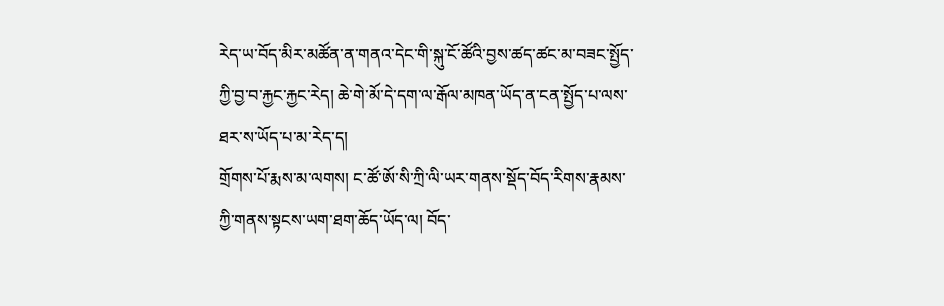རེད་ཡ་བོད་མིར་མཚོན་ན་གནའ་དེང་གི་སྐུ་ངོ་ཚོའི་བྱས་ཚད་ཚང་མ་བཟང་སྤྱོད་ཀྱི་བྱ་བ་རྐྱང་རྐྱང་རེད། ཆེ་གེ་མོ་དེ་དག་ལ་རྒོལ་མཁན་ཡོད་ན་ངན་སྤྱོད་པ་ལས་ཐར་ས་ཡོད་པ་མ་རེད་ད།
གྲོགས་པོ་རྨས་མ་ལགས། ང་ཚོ་ཨོ་སི་ཀྲི་ལི་ཡར་གནས་སྡོད་བོད་རིགས་རྣམས་ཀྱི་གནས་སྟངས་ཡག་ཐག་ཆོད་ཡོད་ལ། བོད་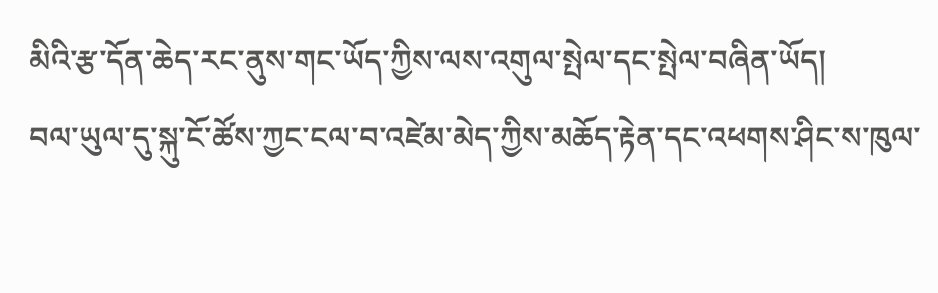མིའི་རྩ་དོན་ཆེད་རང་ནུས་གང་ཡོད་ཀྱིས་ལས་འགུལ་སྤེལ་དང་སྤེལ་བཞིན་ཡོད།
བལ་ཡུལ་དུ་སྐུ་ངོ་ཚོས་ཀྱང་ངལ་བ་འཛེམ་མེད་ཀྱིས་མཆོད་རྟེན་དང་འཕགས་ཤིང་ས་ཁུལ་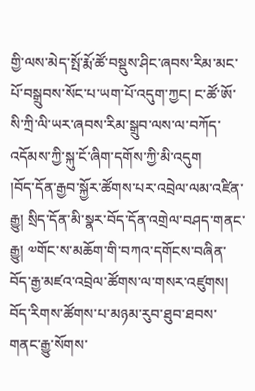གྱི་ལས་མེད་སྤོ་རྨོ་ཚོ་བསྡུས་ཤིང་ཞབས་རིམ་མང་པོ་བསྒྲུབས་སོང་པ་ཡག་པོ་འདུག་ཀྱང། ང་ཚོ་ཨོ་སི་ཀྲི་ལི་ཡར་ཞབས་རིམ་སྒྲུབ་ལས་ལ་བཀོད་འདོམས་ཀྱི་སྐུ་ངོ་ཞིག་དགོས་ཀྱི་མི་འདུག
།བོད་དོན་རྒྱབ་སྐྱོར་ཚོགས་པར་འབྲེལ་ལམ་འཛིན་རྒྱུ། སྲིད་དོན་མི་སྣར་བོད་དོན་འགྲེལ་བཤད་གནང་རྒྱུ། ༧གོང་ས་མཆོག་གི་བཀའ་དགོངས་བཞིན་བོད་རྒྱ་མཛའ་འབྲེལ་ཚོགས་ལ་གསར་འཛུགས། བོད་རིགས་ཚོགས་པ་མཉམ་རུབ་ཐུབ་ཐབས་གནང་རྒྱུ་སོགས་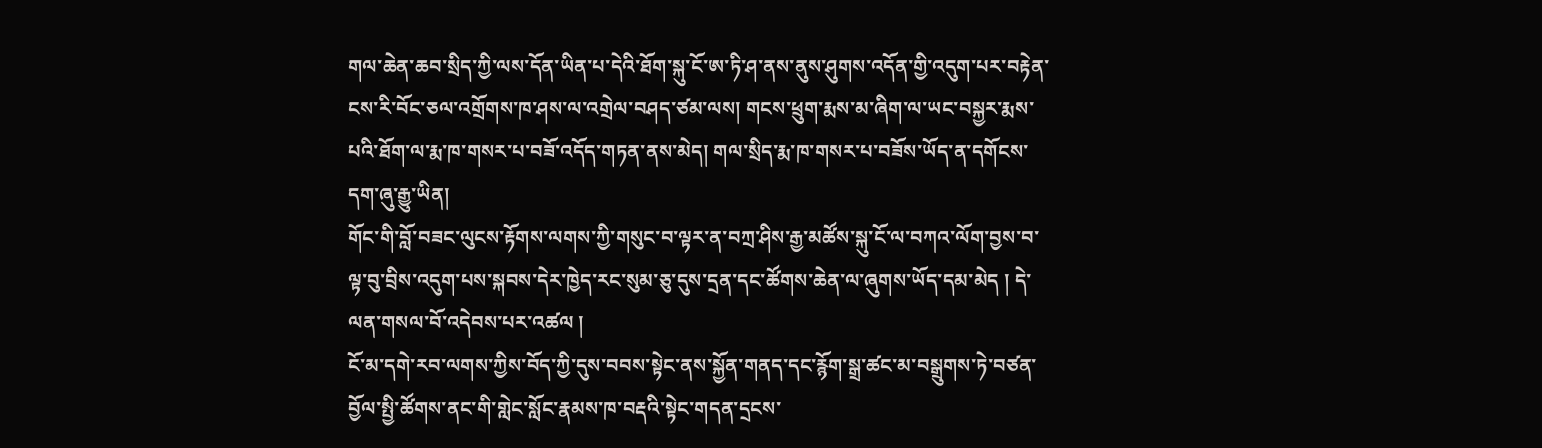གལ་ཆེན་ཆབ་སྲིད་ཀྱི་ལས་དོན་ཡིན་པ་དེའི་ཐོག་སྐུ་ངོ་ཨ་ཏི་ཤ་ནས་ནུས་ཤུགས་འདོན་གྱི་འདུག་པར་བརྟེན་ངས་རི་བོང་ཅལ་འགྲོགས་ཁ་ཤས་ལ་འགྲེལ་བཤད་ཙམ་ལས། གངས་ཕྲུག་རྨས་མ་ཞིག་ལ་ཡང་བསྐྱར་རྨས་པའི་ཐོག་ལ་རྨ་ཁ་གསར་པ་བཟོ་འདོད་གཏན་ནས་མེད། གལ་སྲིད་རྨ་ཁ་གསར་པ་བཟོས་ཡོད་ན་དགོངས་དག་ཞུ་རྒྱུ་ཡིན།
གོང་གི་བློ་བཟང་ལུངས་རྟོགས་ལགས་ཀྱི་གསུང་བ་ལྟར་ན་བཀྲ་ཤིས་རྒྱ་མཚོས་སྐུ་ངོ་ལ་བཀའ་ལོག་བྱས་བ་ལྟ་བུ་བྲིས་འདུག་པས་སྐབས་དེར་ཁྱེད་རང་སུམ་ཅུ་དུས་དྲན་དང་ཚོགས་ཆེན་ལ་ཞུགས་ཡོད་དམ་མེད ། དེ་ལན་གསལ་བོ་འདེབས་པར་འཚལ །
ངོ་མ་དགེ་རབ་ལགས་ཀྱིས་བོད་ཀྱི་དུས་བབས་སྟེང་ནས་སྐྱོན་གནད་དང་རྙོག་སྒྲ་ཚང་མ་བསྒྲུགས་ཏེ་བཙན་བྱོལ་སྤྱི་ཚོགས་ནང་གི་གླེང་སློང་རྣམས་ཁ་བརྡའི་སྟེང་གདན་དྲངས་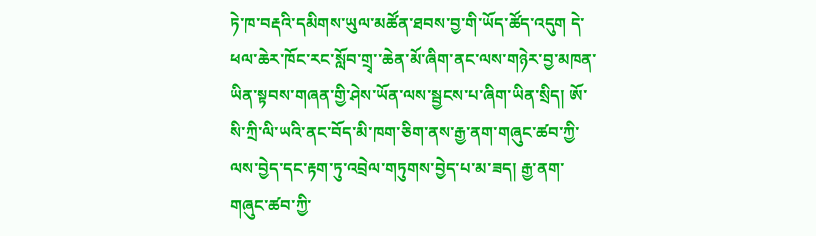ཏེ་ཁ་བརྡའི་དམིགས་ཡུལ་མཚོན་ཐབས་བྱ་གི་ཡོད་ཚོད་འདུག དེ་ཕལ་ཆེར་ཁོང་རང་སློབ་གྲྭ་་ཆེན་མོ་ཞིག་ནང་ལས་གཉེར་བྱ་མཁན་ཡིན་སྟབས་གཞན་གྱི་ཤེས་ཡོན་ལས་སྦྱངས་པ་ཞིག་ཡིན་སྲིད། ཨོ་སི་ཀྲི་ལི་ཡའི་ནང་བོད་མི་ཁག་ཅིག་ནས་རྒྱ་ནག་གཞུང་ཚབ་ཀྱི་ལས་བྱེད་དང་རྟག་ཏུ་འབྲེལ་གཏུགས་བྱེད་པ་མ་ཟད། རྒྱ་ནག་གཞུང་ཚབ་ཀྱི་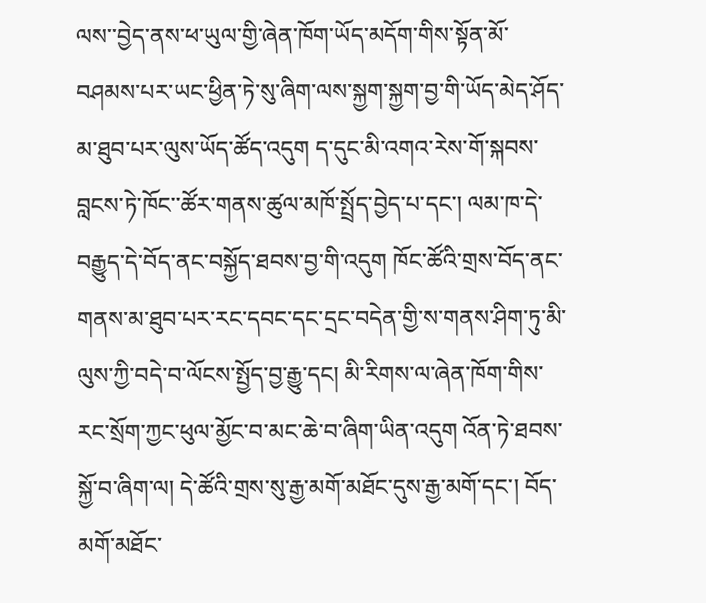ལས་་བྱེད་ནས་ཕ་ཡུལ་གྱི་ཞེན་ཁོག་ཡོད་མདོག་གིས་སྟོན་མོ་བཤམས་པར་ཡང་ཕྱིན་ཏེ་སུ་ཞིག་ལས་སྐྱག་སྐྱག་བྱ་གི་ཡོད་མེད་ཤོད་མ་ཐུབ་པར་ལུས་ཡོད་ཚོད་འདུག ད་དུང་མི་འགའ་རེས་གོ་སྐབས་བླངས་ཏེ་ཁོང་་ཚོར་གནས་ཚུལ་མཁོ་སྤྲོད་བྱེད་པ་དང་། ལམ་ཁ་དེ་བརྒྱུད་དེ་བོད་ནང་བསྐྱོད་ཐབས་བྱ་གི་འདུག ཁོང་ཚོའི་གྲས་བོད་ནང་གནས་མ་ཐུབ་པར་རང་དབང་དང་དྲང་བདེན་གྱི་ས་གནས་ཤིག་ཏུ་མི་ལུས་ཀྱི་བདེ་བ་ལོངས་སྤྱོད་བྱ་རྒྱུ་དང། མི་རིགས་ལ་ཞེན་ཁོག་གིས་རང་སྲོག་ཀྱང་ཕུལ་མྱོང་བ་མང་ཆེ་བ་ཞིག་ཡིན་འདུག འོན་ཏེ་ཐབས་སྐྱོ་བ་ཞིག་ལ། དེ་ཚོའི་གྲས་སུ་རྒྱ་མགོ་མཐོང་དུས་རྒྱ་མགོ་དང་། བོད་མགོ་མཐོང་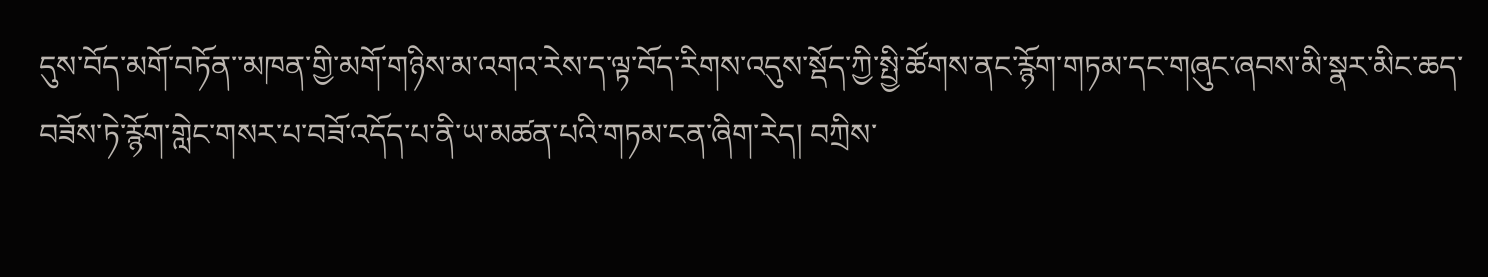དུས་བོད་མགོ་བཏོན་་མཁན་གྱི་མགོ་གཉིས་མ་འགའ་རེས་ད་ལྟ་བོད་རིགས་འདུས་སྡོད་ཀྱི་སྤྱི་ཚོགས་ནང་རྙོག་གཏམ་དང་གཞུང་ཞབས་མི་སྣར་མིང་ཆད་བཟོས་ཏེ་རྙོག་གླེང་གསར་པ་བཟོ་འདོད་པ་ནི་ཡ་མཚན་པའི་གཏམ་ངན་ཞིག་རེད། བཀྲིས་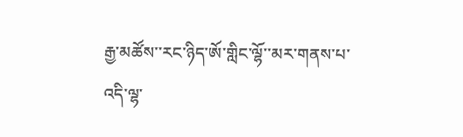རྒྱ་མཚོས་་རང་ཉིད་ཨོ་གླིང་ལྷོ་་མར་གནས་པ་འདི་ལྷ་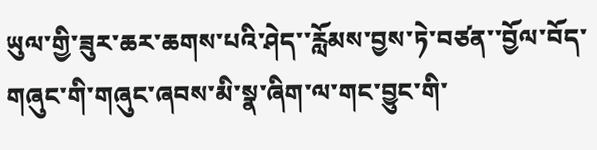ཡུལ་གྱི་ཟུར་ཆར་ཆགས་པའི་ཤེད་་རློམས་བྱས་ཏེ་བཙན་་བྱོལ་བོད་གཞུང་གི་གཞུང་ཞབས་མི་སྣ་ཞིག་ལ་གང་བྱུང་གི་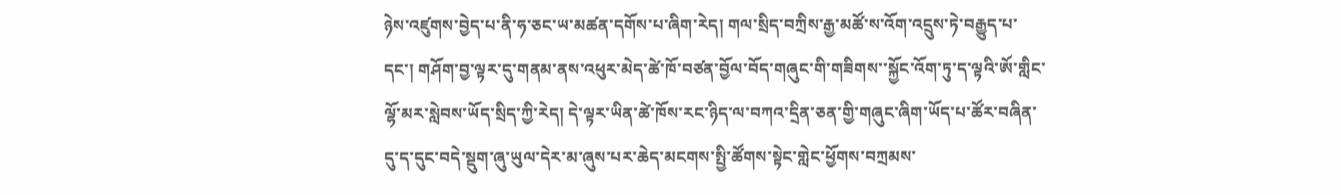ཉེས་འཛུགས་བྱེད་པ་ནི་ཧ་ཅང་ཡ་མཚན་དགོས་པ་ཞིག་རེད། གལ་སྲིད་བཀྲིས་རྒྱ་མཚོ་ས་འོག་འདྲུས་ཏེ་བརྒྱུད་པ་དང་། གཤོག་བྱ་ལྟར་དུ་གནམ་ནས་འཕུར་མེད་ཚེ་ཁོ་བཙན་བྱོལ་བོད་གཞུང་གི་གཟིགས་་སྐྱོང་འོག་ཏུ་ད་ལྟའི་ཨོ་གླིང་ལྷོ་མར་སླེབས་ཡོད་སྲིད་ཀྱི་རེད། དེ་ལྟར་ཡིན་ཚེ་ཁོས་རང་ཉིད་ལ་བཀའ་དྲིན་ཅན་གྱི་གཞུང་ཞིག་ཡོད་པ་ཚོར་བཞིན་དུ་ད་དུང་བདེ་སྡུག་ཞུ་ཡུལ་དེར་མ་ཞུས་པར་ཆེད་མངགས་སྤྱི་ཚོགས་སྟེང་གླེང་ཕྱོགས་བཀྲམས་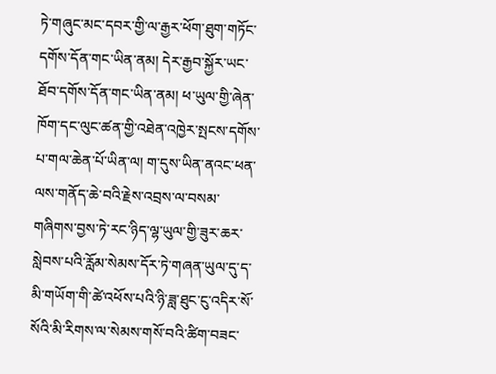ཏེ་གཞུང་མང་དབར་གྱི་ལ་རྒྱར་ཕོག་ཐུག་གཏོང་དགོས་དོན་གང་ཡིན་ནམ། དེར་རྒྱབ་སྐྱོར་ཡང་ཐོབ་དགོས་དོན་གང་ཡིན་ནམ། ཕ་ཡུལ་གྱི་ཞེན་ཁོག་དང་ལུང་ཚན་གྱི་འཐེན་འཁྱེར་སྤངས་དགོས་པ་གལ་ཆེན་པོ་ཡིན་ལ། ག་དུས་ཡིན་ནའང་ཕན་ལས་གནོད་ཆེ་བའི་རྗེས་འབྲས་ལ་བསམ་གཞིགས་བྱས་ཏེ་རང་ཉིད་ལྷ་ཡུལ་གྱི་ཟུར་ཆར་སླེབས་པའི་རློམ་སེམས་དོར་ཏེ་གཞན་ཡུལ་དུ་ད་མི་གཡོག་གི་ཚེ་འཕོས་པའི་ཉི་ཟླ་ཐུང་ངུ་འདིར་སོ་སོའི་མི་རིགས་ལ་སེམས་གསོ་བའི་ཚིག་བཟང་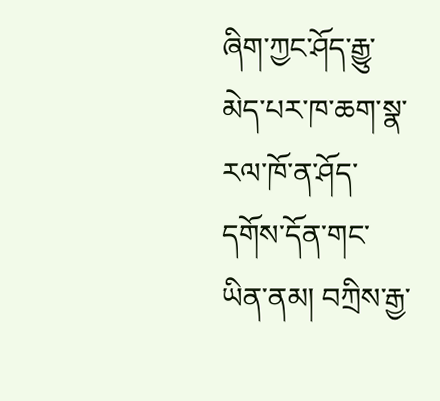ཞིག་ཀྱང་ཤོད་རྒྱུ་མེད་པར་ཁ་ཆག་སྣ་རལ་ཁོ་ན་ཤོད་དགོས་དོན་གང་ཡིན་ནམ། བཀྲིས་རྒྱ་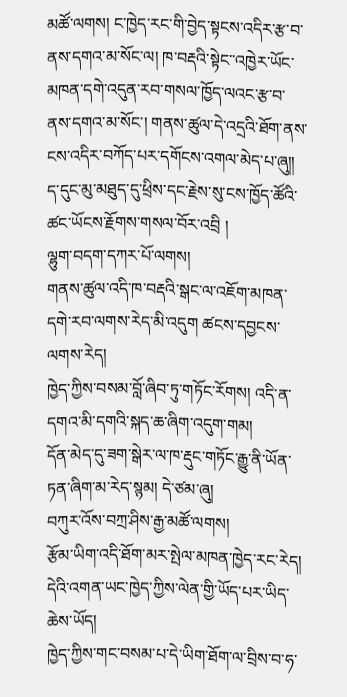མཚོ་ལགས། ང་ཁྱེད་རང་གི་བྱེད་སྟངས་འདིར་རྩ་བ་ནས་དགའ་མ་སོང་ལ། ཁ་བརྡའི་སྟེང་་འཁྱེར་ཡོང་མཁན་དགེ་འདུན་རབ་གསལ་ཁྱོད་ལའང་རྩ་བ་ནས་དགའ་མ་སོང་། གནས་ཚུལ་དེ་འདྲའི་ཐོག་ནས་ངས་འདིར་བཀོད་པར་དགོངས་འགལ་མེད་པ་ཞུ།།
ད་དུང་མུ་མཐུད་དུ་ཕྲིས་དང་རྗེས་སུ་ངས་ཁྱོད་ཚོའི་ཚང་ཡོངས་རྗོགས་གསལ་བོར་འབྲི །
ལྷུག་བདག་དཀར་པོ་ལགས།
གནས་ཚུལ་འདི་ཁ་བརྡའི་སྒང་ལ་འཇོག་མཁན་དགེ་རབ་ལགས་རེད་མི་འདུག ཚངས་དབྱངས་ལགས་རེད།
ཁྱེད་ཀྱིས་བསམ་བློ་ཞིབ་ཏུ་གཏོང་རོགས། འདི་ན་དགའ་མི་དགའི་སྐད་ཆ་ཞིག་འདུག་གམ།
དོན་མེད་དུ་ཟག་སྒེར་ལ་ཁ་རྡུང་གཏོང་རྒྱུ་ནི་ཡོན་ཏན་ཞིག་མ་རེད་སྙམ། དེ་ཙམ་ཞུ།
བཀུར་འོས་བཀྲ་ཤིས་རྒྱ་མཚོ་ལགས།
རྩོམ་ཡིག་འདི་ཐོག་མར་སྤེལ་མཁན་ཁྱེད་རང་རེད། དེའི་འགན་ཡང་ཁྱེད་ཀྱིས་ལེན་གྱི་ཡོད་པར་ཡིད་ཆེས་ཡོད།
ཁྱེད་ཀྱིས་གང་བསམ་པ་དེ་ཡིག་ཐོག་ལ་བྲིས་བ་ཧ་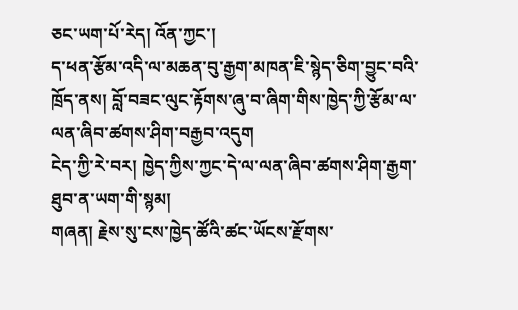ཅང་ཡག་པོ་རེད། འོན་ཀྱང་།
ད་ཕན་རྩོམ་འདི་ལ་མཆན་བུ་རྒྱག་མཁན་ཇི་སྙེད་ཅིག་བྱུང་བའི་ཁྲོད་ནས། བློ་བཟང་ལུང་རྟོགས་ཞུ་བ་ཞིག་གིས་ཁྱེད་ཀྱི་རྩོམ་ལ་ལན་ཞིབ་ཚགས་ཤིག་བརྒྱབ་འདུག
ངེད་ཀྱི་རེ་བར། ཁྱེད་ཀྱིས་ཀྱང་དེ་ལ་ལན་ཞིབ་ཚགས་ཤིག་རྒྱག་ཐུབ་ན་ཡག་གི་སྙམ།
གཞན། རྗེས་སུ་ངས་ཁྱེད་ཚོའི་ཚང་ཡོངས་རྫོགས་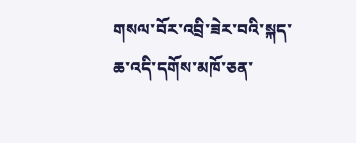གསལ་བོར་འབྲི་ཟེར་བའི་སྐད་ཆ་འདི་དགོས་མཁོ་ཅན་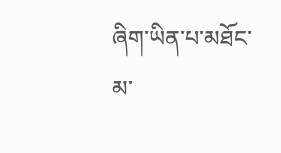ཞིག་ཡིན་པ་མཐོང་མ་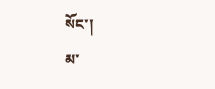སོང་།
མ་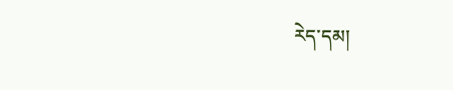རེད་དམ།